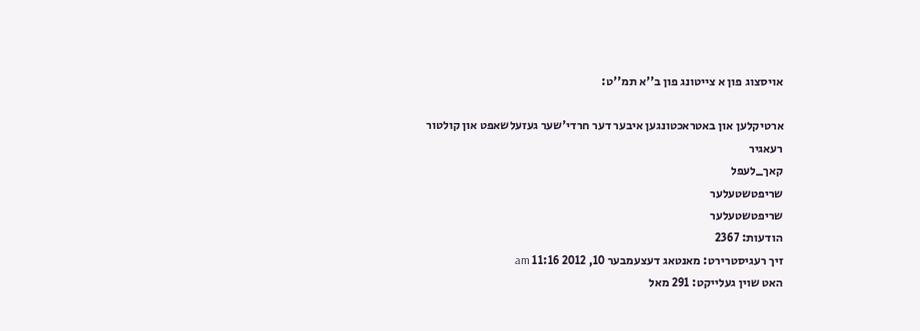אויסצוג פון א צייטונג פון ב''א תמ''ט:

ארטיקלען און באטראכטונגען איבער דער חרדי'שער געזעלשאפט און קולטור
רעאגיר
קאך_לעפל
שריפטשטעלער
שריפטשטעלער
הודעות: 2367
זיך רעגיסטרירט: מאנטאג דעצעמבער 10, 2012 11:16 am
האט שוין געלייקט: 291 מאל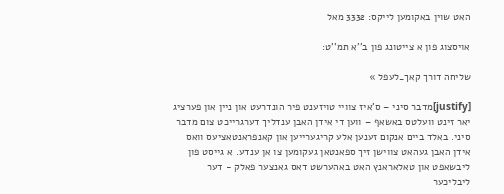האט שוין באקומען לייקס: 3332 מאל

אויסצוג פון א צייטונג פון ב''א תמ''ט:

שליחה דורך קאך_לעפל »

[justify]מדבר סיני – ס'איז צוויי טויזענט פיר הונדרעט און ניין און פערציג יאר זינט וועלטס באשאף – ווען די אידן האבן ענדליך דערגרייכט צום מדבר סיני. באלד ביים אנקום זענען אלע קריגערייען און קאנפראנטאציעס וואס אידן האבן געהאט צווישן זיך ספאנטאן געקומען צו אן ענדע. א גייסט פון ליבשאפט און טאלאראנץ האט באהערשט דאס גאנצער פאלק - דער ליבליכער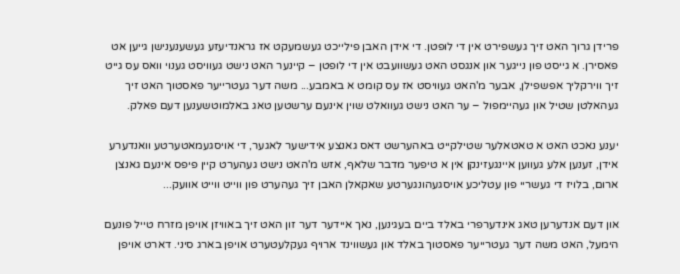פרידן גרוך האט זיך געשפירט אין די לופטן. די אידן האבן פילייכט געשמעקט אז גראנדיעזע געשענענישן גייען אט פאסירן. א גייסט פון נייגער און אנגסט האט געשוועבט אין די לופטן – קיינער האט נישט געוויסט גענוי וואס עס גייט זיך ווירקליך אפשפילן, אבער מ'האט געוויסט אז עס קומט א באמבע... משה דער געטרייער פאסטוך האט זיך געהאלטן שטיל און געהיימפול – ער האט נישט געוואלט שוין אינעם ערשטען טאג באלמוטשענען דעם פאלק.

יענע נאכט האט א טאטאלער שטילקייט באהערשט דאס גאנצע אידישער לאגער, די אויסגעמאטערטע וואנדערע אידן, זענען אלע געווען איינגעזינקן אין א טיפער מדבר שלאף, אזש מ'האט נישט געהערט קיין פיפס אינעם גאנצן ארום, בלויז די געשריי פון עטליכע אויסגעהונגערטע שאקאלן האבן זיך געהערט פון ווייט ווייט אוועק...

און דעם אנדערען טאג אינדערפרי באלד ביים בעגינען, נאך איידער דער זון האט זיך באוויזן אויפן מזרח טייל פונעם הימעל, האט משה דער געטרייער פאסטוך באלד און געשווינד ארויף געקלעטערט אויפן בארג סיני. דארט אויפן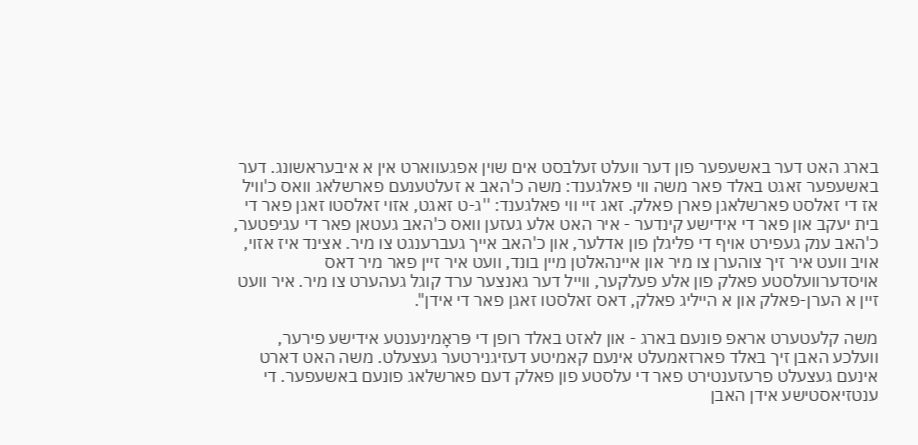בארג האט דער באשעפער פון דער וועלט זעלבסט אים שוין אפגעווארט אין א איבעראשונג. דער באשעפער זאגט באלד פאר משה ווי פאלגענד: משה כ'האב א זעלטענעם פארשלאג וואס כ'וויל אז די זאלסט פארשלאגן פארן פאלק. זאג זיי ווי פאלגענד: ''ג-ט זאגט, אזוי זאלסטו זאגן פאר די בית יעקב און פאר די אידישע קינדער - איר האט אלע געזען וואס כ'האב געטאן פאר די עגיפטער, כ'האב ענק געפירט אויף די פליגלן פון אדלער, און כ'האב אייך געברענגט צו מיר. אצינד איז אזוי, אויב וועט איר זיך צוהערן צו מיר און איינהאלטן מיין בונד, וועט איר זיין פאר מיר דאס אויסדערוועלסטע פאלק פון אלע פעלקער, ווייל דער גאנצער ערד קוגל געהערט צו מיר. איר וועט זיין א הערן-פאלק און א הייליג פאלק, דאס זאלסטו זאגן פאר די אידן".

משה קלעטערט אראפ פונעם בארג - און לאזט באלד רופן די פּראָמינענטע אידישע פירער, וועלכע האבן זיך באלד פארזאמעלט אינעם קאמיטע דעזיגנירטער געצעלט. משה האט דארט אינעם געצעלט פרעזענטירט פאר די עלסטע פון פאלק דעם פארשלאג פונעם באשעפער. די ענטזיאסטישע אידן האבן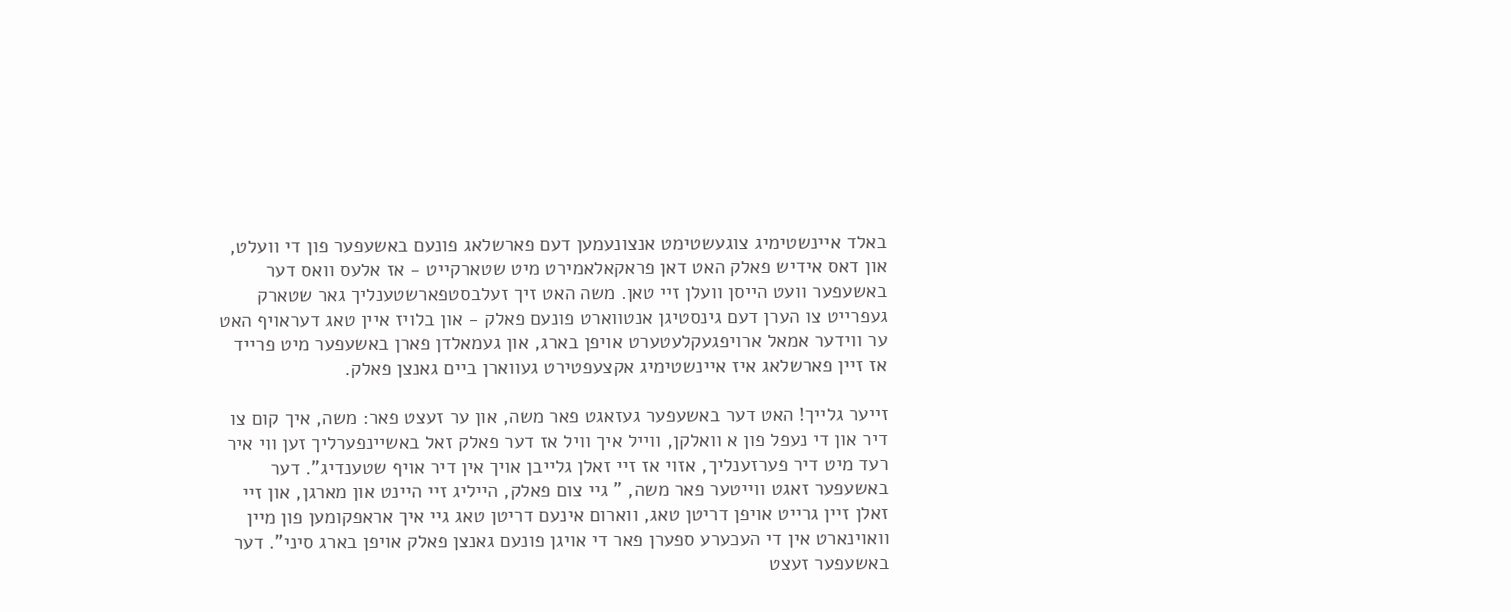באלד איינשטימיג צוגעשטימט אנצונעמען דעם פארשלאג פונעם באשעפער פון די וועלט, און דאס אידיש פאלק האט דאן פראקאלאמירט מיט שטארקייט - אז אלעס וואס דער באשעפער וועט הייסן וועלן זיי טאן. משה האט זיך זעלבסטפארשטענליך גאר שטארק געפרייט צו הערן דעם גינסטיגן אנטווארט פונעם פאלק - און בלויז איין טאג דעראויף האט ער ווידער אמאל ארויפגעקלעטערט אויפן בארג, און געמאלדן פארן באשעפער מיט פרייד אז זיין פארשלאג איז איינשטימיג אקצעפטירט געווארן ביים גאנצן פאלק.

זייער גלייך! האט דער באשעפער געזאגט פאר משה, און ער זעצט פאר: משה, איך קום צו דיר און די נעפל פון א וואלקן, ווייל איך וויל אז דער פאלק זאל באשיינפערליך זען ווי איר רעד מיט דיר פערזענליך, אזוי אז זיי זאלן גלייבן אויך אין דיר אויף שטענדיג". דער באשעפער זאגט ווייטער פאר משה, " גיי צום פאלק, הייליג זיי היינט און מארגן, און זיי זאלן זיין גרייט אויפן דריטן טאג, ווארום אינעם דריטן טאג גיי איך אראפקומען פון מיין וואוינארט אין די העכערע ספערן פאר די אויגן פונעם גאנצן פאלק אויפן בארג סיני". דער באשעפער זעצט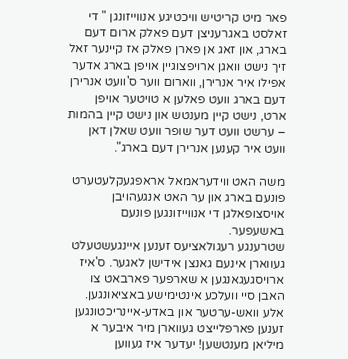פאר מיט קריטיש וויכטיגע אנווייזונגן " די זאלסט באגרעניצן דעם פאלק ארום דעם בארג, און זאג אן פארן פאלק אז קיינער זאל זיך נישט וואגן ארויפצוגיין אויפן בארג אדער אפילו איר אנרירן, ווארום ווער ס'וועט אנרירן דעם בארג וועט פאלען א טויטער אויפן ארט, נישט קיין מענטש און נישט קיין בהמות – ערשט וועט דער שופר וועט שאלן דאן וועט איר קענען אנרירן דעם בארג".

משה האט ווידעראמאל אראפגעקלעטערט פונעם בארג און ער האט אנגעהויבן אויסצופאלגן די אנווייזונגען פונעם באשעפער.
שטרענגע רעגולאציעס זענען איינגעשטעלט געווארן אינעם גאנצן אידישן לאגער. ס'איז ארויסגעגאנגען א שארפער פארבאט צו האבן סיי וועלכע אינטימישע באציאונגען. אלע וואש-ערטער און באדע-איינריכטונגען זענען פארפלייצט געווארן מיר איבער א מיליאן מענטשען! יעדער איז געווען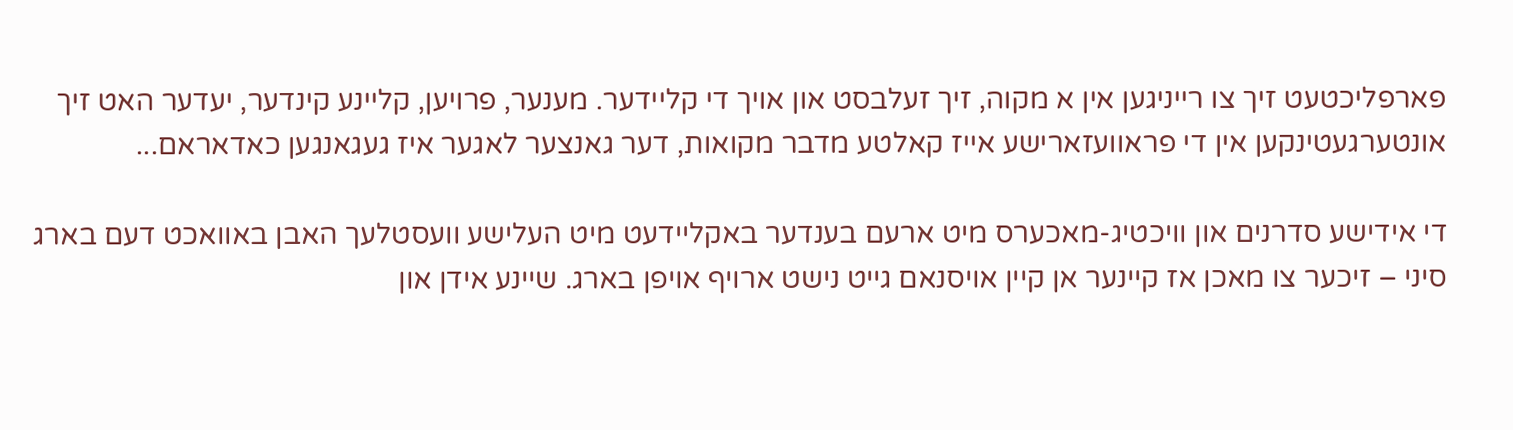פארפליכטעט זיך צו רייניגען אין א מקוה, זיך זעלבסט און אויך די קליידער. מענער, פרויען, קליינע קינדער, יעדער האט זיך אונטערגעטינקען אין די פראוועזארישע אייז קאלטע מדבר מקואות, דער גאנצער לאגער איז געגאנגען כאדאראם...

די אידישע סדרנים און וויכטיג-מאכערס מיט ארעם בענדער באקליידעט מיט העלישע וועסטלעך האבן באוואכט דעם בארג סיני – זיכער צו מאכן אז קיינער אן קיין אויסנאם גייט נישט ארויף אויפן בארג. שיינע אידן און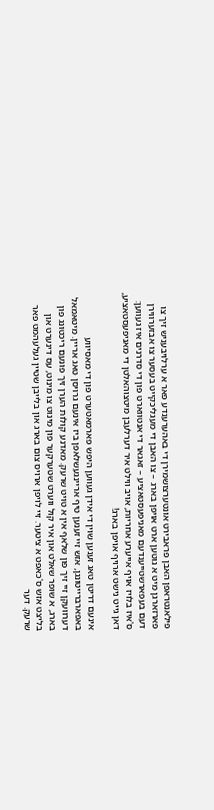פילאנטראפן האבן פראבירט אונטערצושמירן די באהערענדע פאר א ערלויבעניש זיך צו פארזארגן מיט א גוטען ארט אויפן בארג – צו האבן די מעגליכקייט בעסער צו אבזערווירן דעם בעפארשטייענדעם מאניפעסטאציע – זאגאר די אנטווארט פון די סדרנים איז געווען: ס'איז בלויז אויף אייערע אחריות, אויב ווילט איר דערלעבן מיטצוהאלטן די מאניפעסטאציע, דאן גייט נישט ארויף אויפן בארג!

אינעם דריטן טאג זענען שוין די אידן געווען היפש פארמאטערט פון די מאסיווע באפארברייטונגן, אזש זיי זענען טיף אריינגעשלאפן ביז אינעם גרויסן טאג אריין. מיטאמאל דערוועקן זיי זיך פון שלאף אין א טויט שרעק. מאדנע קולות הערן זיך פונעם ריכטונג פון בארג, א שופר שאלט און איר קול ווערט שטערקער פון מינוט צו מינוט, עס דינערט און בליצט אזש ס'כאפט א ציטער. זיי לויפן ארויס צום בארג און בלייבן שטיין געלעהמט פאר שרעק. דער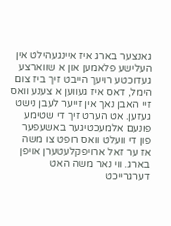גאנצער בארג איז איינגעהילט אין העלישע פלאמען און א שווארצע געדוכטע רויעך הייבט זיך ביז צום הימל, דאס איז געווען א צענע וואס זיי האבן נאך אין זייער לעבן נישט געזען. אט הערט זיך די שטימע פונעם אלמעכטיגער באשעפער פון די וועלט וואס רופט צו משה אז ער זאל ארויפקלעטערן אויפן בארג. ווי נאר משה האט דערגרייכט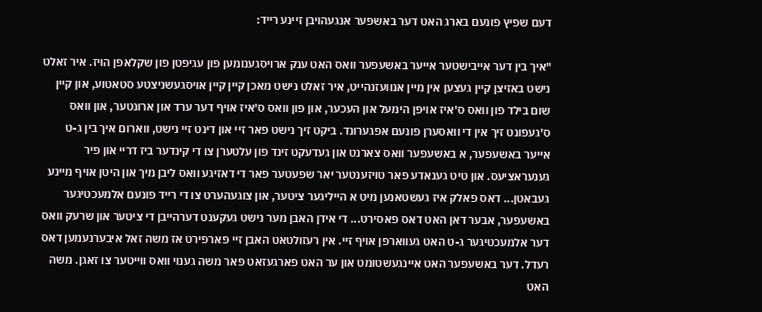דעם שפיץ פונעם בארג האט דער באשפער אנגעהויבן זיינע רייד:

"איך בין דער אייבישטער אייער באשעפער וואס האט ענק ארויסגענומען פון עגיפטן פון שקלאפן הויז. איר זאלט נישט באזיצן קיין געצען אין מיין אנוועזנהייט, איר זאלט נישט מאכן קיין קיין אויסגעשניצטע סטאטוע, און קיין שום בילד פון וואס ס'איז אויפן הימעל און העכער, און פון וואס ס'איז אויף דער ערד און ארונטער, און וואס ס'געפונט זיך אין די וואסערן פונעם אפגערונד. ביקט זיך נישט פאר זיי און דינט זיי נישט, ווארום איך בין ג-ט אייער באשעפער, א באשעפער וואס צארנט און געדעקט זינד פון עלטערן צו די קינדער ביז דריי און פיר גענעראציעס. און טיט גענאדע פאר טויזענטער יאר שפעטער פאר די דאזיגע וואס ליבן מיך און היטן אויף מיינע געבאטן... דאס פאלק איז געשטאנען מיט א הייליגער ציטער, און צוגעהערט צו די רייד פונעם אלמעכטיגער באשעפער, אבער דאן האט דאס פאסירט... די אידן האבן מער נישט געקענט דערהייבן די ציטער און שרעק וואס דער אלמעכטיגער ג-ט האט געווארפן אויף זיי. אין רעזולטאט האבן זיי פארפירט אז משה זאל איבערנעמען דאס רעדל. דער באשעפער האט איינגעשטומט און ער האט פארגעזאט פאר משה גענוי וואס ווייטער צו זאגן. משה האט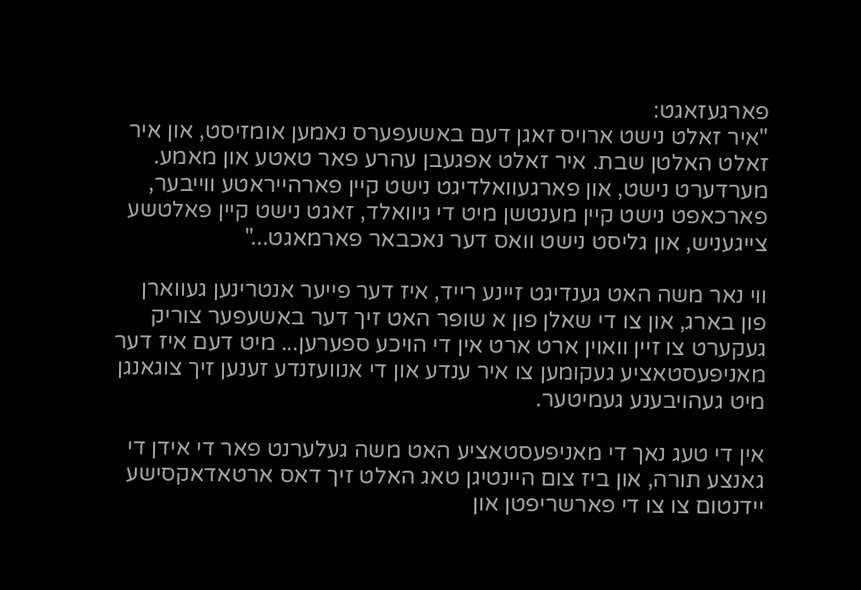פארגעזאגט:
"איר זאלט נישט ארויס זאגן דעם באשעפערס נאמען אומזיסט, און איר זאלט האלטן שבת. איר זאלט אפגעבן עהרע פאר טאטע און מאמע. מערדערט נישט, און פארגעוואלדיגט נישט קיין פארהייראטע ווייבער, פארכאפט נישט קיין מענטשן מיט די גיוואלד, זאגט נישט קיין פאלטשע צייגעניש, און גליסט נישט וואס דער נאכבאר פארמאגט..."

ווי נאר משה האט גענדיגט זיינע רייד, איז דער פייער אנטרינען געווארן פון בארג, און צו די שאלן פון א שופר האט זיך דער באשעפער צוריק געקערט צו זיין וואוין ארט ארט אין די הויכע ספערען... מיט דעם איז דער מאניפעסטאציע געקומען צו איר ענדע און די אנוועזנדע זענען זיך צוגאנגן מיט געהויבענע געמיטער.

אין די טעג נאך די מאניפעסטאציע האט משה געלערנט פאר די אידן די גאנצע תורה, און ביז צום היינטיגן טאג האלט זיך דאס ארטאדאקסישע יידנטום צו צו די פארשריפטן און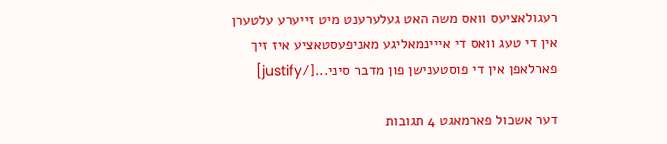רעגולאציעס וואס משה האט געלערענט מיט זייערע עלטערן אין די טעג וואס די אייינמאליגע מאניפעסטאציע איז זיך פארלאפן אין די פוסטענישן פון מדבר סיני...[/justify]

דער אשכול פארמאגט 4 תגובות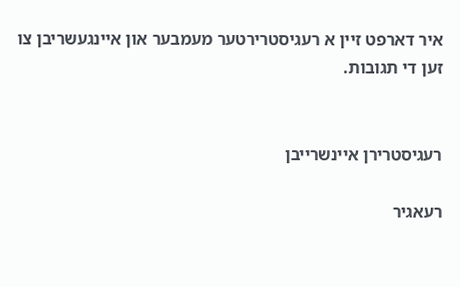איר דארפט זיין א רעגיסטרירטער מעמבער און איינגעשריבן צו זען די תגובות.


רעגיסטרירן איינשרייבן

רעאגיר